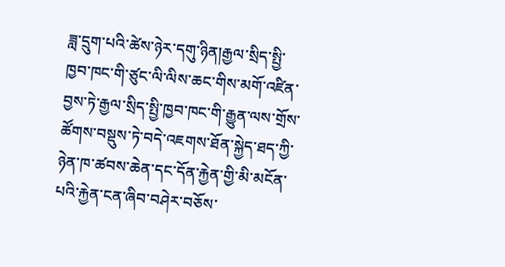ཟླ་དྲུག་པའི་ཚེས་ཉེར་དགུ་ཉིན།རྒྱལ་སྲིད་སྤྱི་ཁྱབ་ཁང་གི་ཙུང་ལི་ལིས་ཆང་གིས་མགོ་འཛིན་བྱས་ཏེ་རྒྱལ་སྲིད་སྤྱི་ཁྱབ་ཁང་གི་རྒྱུན་ལས་གྲོས་ཚོགས་བསྡུས་ཏེ་བདེ་འཇགས་ཐོན་སྐྱེད་ཐད་ཀྱི་ཉེན་ཁ་ཚབས་ཆེན་དང་དོན་རྐྱེན་གྱི་མི་མངོན་པའི་རྐྱེན་ངན་ཞིབ་བཤེར་བཅོས་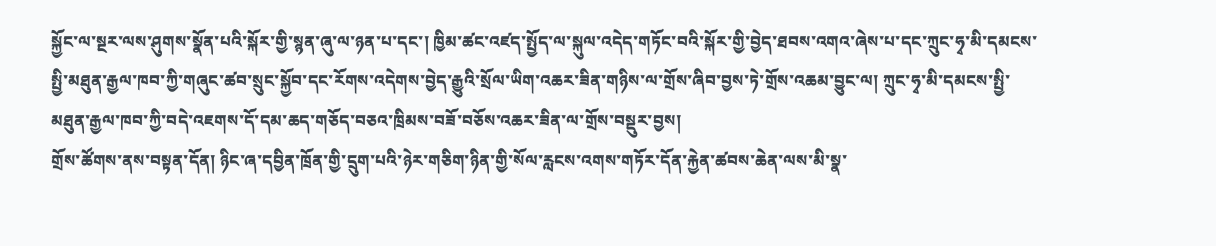སྐྱོང་ལ་སྔར་ལས་ཤུགས་སྣོན་པའི་སྐོར་གྱི་སྙན་ཞུ་ལ་ཉན་པ་དང་། ཁྱིམ་ཚང་འཛད་སྤྱོད་ལ་སྐུལ་འདེད་གཏོང་བའི་སྐོར་གྱི་བྱེད་ཐབས་འགའ་ཞེས་པ་དང་ཀྲུང་ཧྭ་མི་དམངས་སྤྱི་མཐུན་རྒྱལ་ཁབ་ཀྱི་གཞུང་ཚབ་སྲུང་སྐྱོབ་དང་རོགས་འདེགས་བྱེད་རྒྱུའི་སྲོལ་ཡིག་འཆར་ཟིན་གཉིས་ལ་གྲོས་ཞིབ་བྱས་ཏེ་གྲོས་འཆམ་བྱུང་ལ། ཀྲུང་ཧྭ་མི་དམངས་སྤྱི་མཐུན་རྒྱལ་ཁབ་ཀྱི་བདེ་འཇགས་དོ་དམ་ཆད་གཅོད་བཅའ་ཁྲིམས་བཟོ་བཅོས་འཆར་ཟིན་ལ་གྲོས་བསྡུར་བྱས།
གྲོས་ཚོགས་ནས་བསྟན་དོན། ཉིང་ཞ་དབྱིན་ཁྲོན་གྱི་དྲུག་པའི་ཉེར་གཅིག་ཉིན་གྱི་སོལ་རླངས་འགས་གཏོར་དོན་རྐྱེན་ཚབས་ཆེན་ལས་མི་སྣ་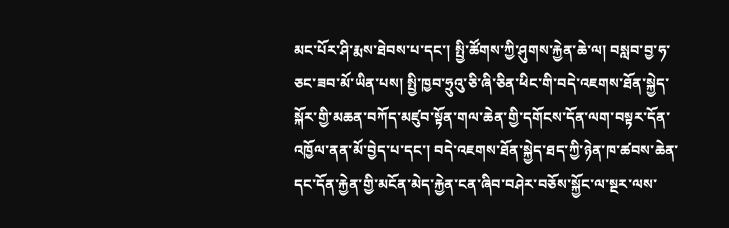མང་པོར་ཤི་རྨས་ཐེབས་པ་དང་། སྤྱི་ཚོགས་ཀྱི་ཤུགས་རྐྱེན་ཆེ་ལ། བསླབ་བྱ་ཧ་ཅང་ཟབ་མོ་ཡིན་པས། སྤྱི་ཁྱབ་ཧྲུའུ་ཅི་ཞི་ཅིན་ཕིང་གི་བདེ་འཇགས་ཐོན་སྐྱེད་སྐོར་གྱི་མཆན་བཀོད་མཛུབ་སྟོན་གལ་ཆེན་གྱི་དགོངས་དོན་ལག་བསྟར་དོན་འཁྱོལ་ནན་མོ་བྱེད་པ་དང་། བདེ་འཇགས་ཐོན་སྐྱེད་ཐད་ཀྱི་ཉེན་ཁ་ཚབས་ཆེན་དང་དོན་རྐྱེན་གྱི་མངོན་མེད་རྐྱེན་ངན་ཞིབ་བཤེར་བཅོས་སྐྱོང་ལ་སྔར་ལས་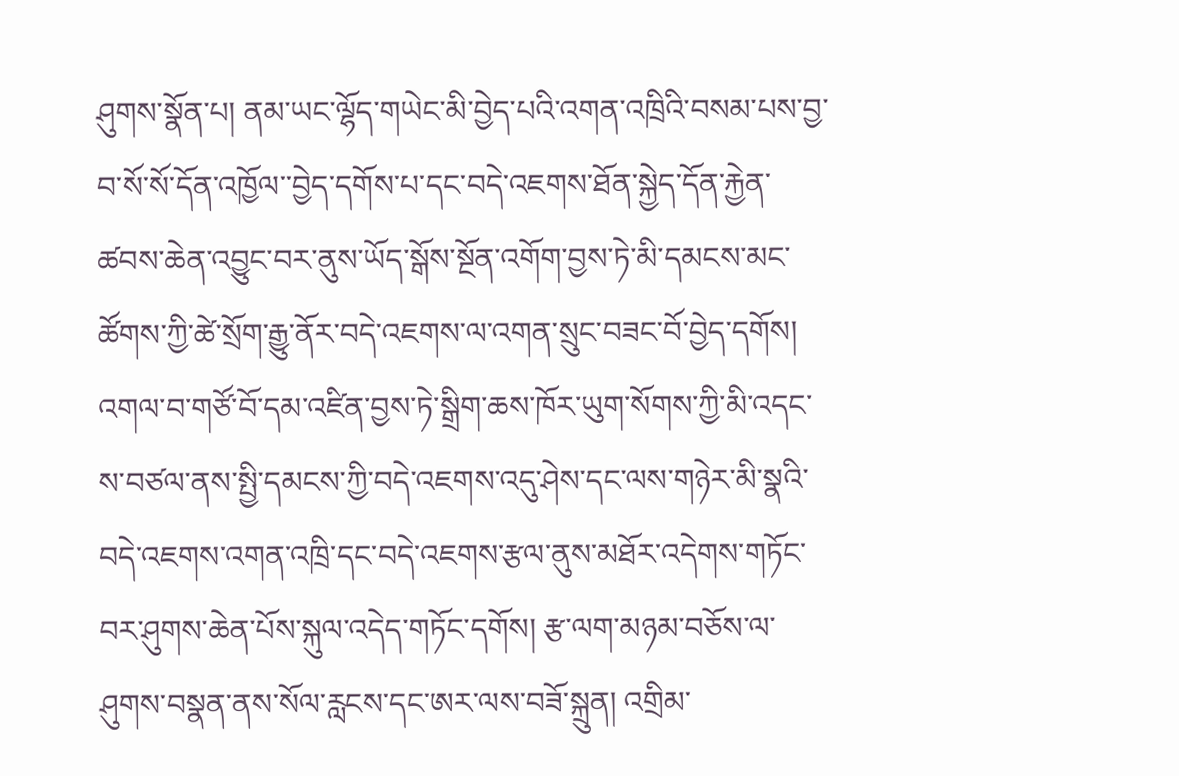ཤུགས་སྣོན་པ། ནམ་ཡང་ལྷོད་གཡེང་མི་བྱེད་པའི་འགན་འཁྲིའི་བསམ་པས་བྱ་བ་སོ་སོ་དོན་འཁྱོལ་་བྱེད་དགོས་པ་དང་བདེ་འཇགས་ཐོན་སྐྱེད་དོན་རྐྱེན་ཚབས་ཆེན་འབྱུང་བར་ནུས་ཡོད་སྒོས་སྔོན་འགོག་བྱས་ཏེ་མི་དམངས་མང་ཚོགས་ཀྱི་ཚེ་སྲོག་རྒྱུ་ནོར་བདེ་འཇགས་ལ་འགན་སྲུང་བཟང་བོ་བྱེད་དགོས། འགལ་བ་གཙོ་བོ་དམ་འཛིན་བྱས་ཏེ་སྒྲིག་ཆས་ཁོར་ཡུག་སོགས་ཀྱི་མི་འདང་ས་བཙལ་ནས་སྤྱི་དམངས་ཀྱི་བདེ་འཇགས་འདུ་ཤེས་དང་ལས་གཉེར་མི་སྣའི་བདེ་འཇགས་འགན་འཁྲི་དང་བདེ་འཇགས་རྩལ་ནུས་མཐོར་འདེགས་གཏོང་བར་ཤུགས་ཆེན་པོས་སྐུལ་འདེད་གཏོང་དགོས། རྩ་ལག་མཉམ་བཅོས་ལ་ཤུགས་བསྣན་ནས་སོལ་རླངས་དང་ཨར་ལས་བཟོ་སྐྲུན། འགྲིམ་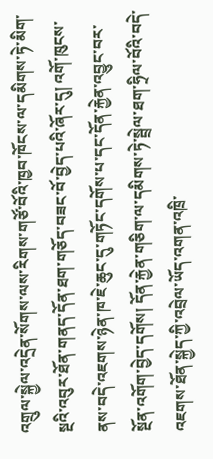འགྲུལ་སྐྱེལ་འདྲེན་སོགས་ལས་རིགས་གཙོ་བོའི་ཁྱབ་ཁོངས་ལ་དམིགས་ཏེ་མིག་སྔའི་འབུར་ཐོན་གནད་དོན་ཐག་གཅོད་བཟང་བོ་བྱེད་པའི་ཞོར་དུ། འགོ་ཁུངས་ནས་བདེ་འཇགས་ཉེན་ཁ་ཇེ་ཆུང་དུ་གཏོང་དགོས་པ་དང་དོན་རྐྱེན་འབྱུང་བར་སྔོན་འགོག་བྱེད་དགོས། དོན་རྐྱེན་གཅིག་ལ་དམིགས་ཏེ་སྦྲེལ་ཐག་ཧྲིལ་བོའི་བདེ་འཇགས་ཐོན་སྐྱེད་ཀྱི་འབྲེལ་ཡོད་འགན་འཁྲི་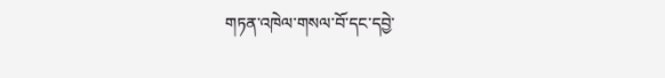གཏན་འཁེལ་གསལ་བོ་དང་དབྱེ་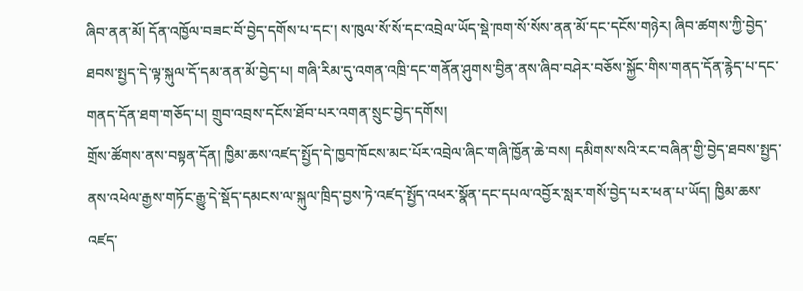ཞིབ་ནན་མོ། དོན་འཁྱོལ་བཟང་བོ་བྱེད་དགོས་པ་དང་། ས་ཁུལ་སོ་སོ་དང་འབྲེལ་ཡོད་སྡེ་ཁག་སོ་སོས་ནན་མོ་དང་དངོས་གཉེར། ཞིབ་ཚགས་ཀྱི་བྱེད་ཐབས་སྤྱད་དེ་ལྟ་སྐུལ་དོ་དམ་ནན་མོ་བྱེད་པ། གཞི་རིམ་དུ་འགན་འཁྲི་དང་གནོན་ཤུགས་བྱིན་ནས་ཞིབ་བཤེར་བཅོས་སྐྱོང་གིས་གནད་དོན་རྙེད་པ་དང་གནད་དོན་ཐག་གཅོད་པ། གྲུབ་འབྲས་དངོས་ཐོབ་པར་འགན་སྲུང་བྱེད་དགོས།
གྲོས་ཚོགས་ནས་བསྟན་དོན། ཁྱིམ་ཆས་འཛད་སྤྱོད་དེ་ཁྱབ་ཁོངས་མང་པོར་འབྲེལ་ཞིང་གཞི་ཁྱོན་ཆེ་བས། དམིགས་སའི་རང་བཞིན་གྱི་བྱེད་ཐབས་སྤྱད་ནས་འཕེལ་རྒྱས་གཏོང་རྒྱུ་དེ་སྡོད་དམངས་ལ་སྐུལ་ཁྲིད་བྱས་ཏེ་འཛད་སྤྱོད་འཕར་སྣོན་དང་དཔལ་འབྱོར་སླར་གསོ་བྱེད་པར་ཕན་པ་ཡོད། ཁྱིམ་ཆས་འཛད་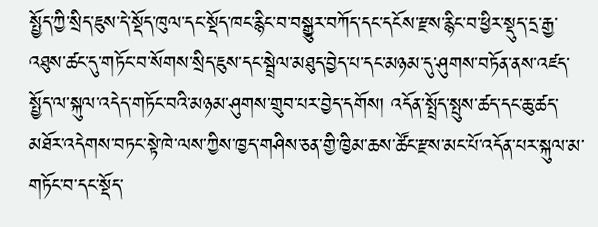སྤྱོད་ཀྱི་སྲིད་ཇུས་དེ་སྡོད་ཁུལ་དང་སྡོད་ཁང་རྙིང་བ་བསྒྱུར་བཀོད་དང་དངོས་རྫས་རྙིང་བ་ཕྱིར་སྡུད་དྲ་རྒྱ་འཐུས་ཚང་དུ་གཏོང་བ་སོགས་སྲིད་ཇུས་དང་སྦྲེལ་མཐུད་བྱེད་པ་དང་མཉམ་དུ་ཤུགས་བཏོན་ནས་འཛད་སྤྱོད་ལ་སྐུལ་འདེད་གཏོང་བའི་མཉམ་ཤུགས་གྲུབ་པར་བྱེད་དགོས། འདོན་སྤྲོད་སྤུས་ཚད་དང་ཆུ་ཚད་མཐོར་འདེགས་བཏང་སྟེ་ཁེ་ལས་ཀྱིས་ཁྱད་གཤིས་ཅན་གྱི་ཁྱིམ་ཆས་ཚོང་རྫས་མང་པོ་འདོན་པར་སྐུལ་མ་གཏོང་བ་དང་སྡོད་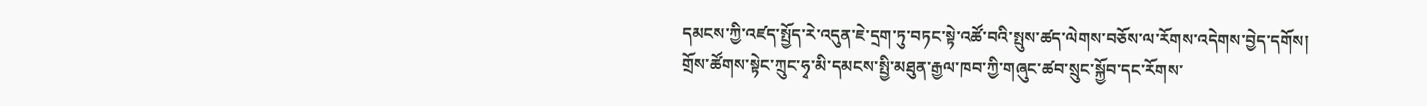དམངས་ཀྱི་འཛད་སྤྱོད་རེ་འདུན་ཇེ་དྲག་ཏུ་བཏང་སྟེ་འཚོ་བའི་སྤུས་ཚད་ལེགས་བཅོས་ལ་རོགས་འདེགས་བྱེད་དགོས།
གྲོས་ཚོགས་སྟེང་ཀྲུང་ཧྭ་མི་དམངས་སྤྱི་མཐུན་རྒྱལ་ཁབ་ཀྱི་གཞུང་ཚབ་སྲུང་སྐྱོབ་དང་རོགས་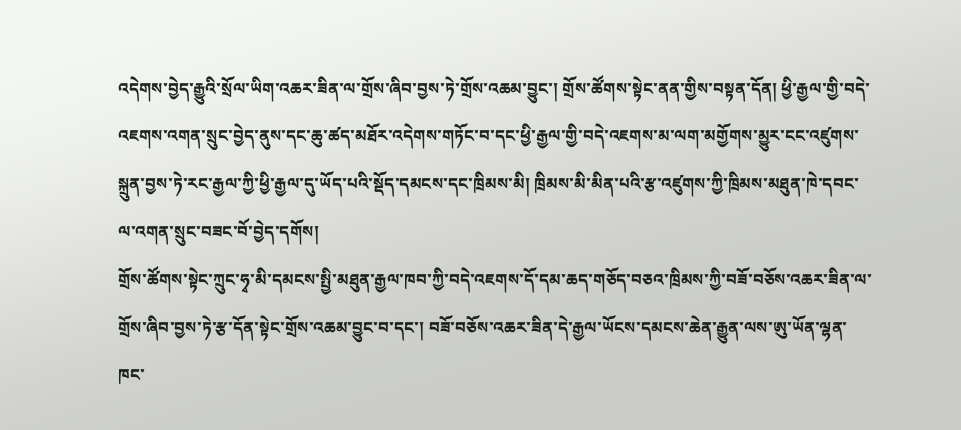འདེགས་བྱེད་རྒྱུའི་སྲོལ་ཡིག་འཆར་ཟིན་ལ་གྲོས་ཞིབ་བྱས་ཏེ་གྲོས་འཆམ་བྱུང་། གྲོས་ཚོགས་སྟེང་ནན་གྱིས་བསྟན་དོན། ཕྱི་རྒྱལ་གྱི་བདེ་འཇགས་འགན་སྲུང་བྱེད་ནུས་དང་ཆུ་ཚད་མཐོར་འདེགས་གཏོང་བ་དང་ཕྱི་རྒྱལ་གྱི་བདེ་འཇགས་མ་ལག་མགྱོགས་མྱུར་ངང་འཛུགས་སྐྲུན་བྱས་ཏེ་རང་རྒྱལ་ཀྱི་ཕྱི་རྒྱལ་དུ་ཡོད་པའི་སྡོད་དམངས་དང་ཁྲིམས་མི། ཁྲིམས་མི་མིན་པའི་རྩ་འཛུགས་ཀྱི་ཁྲིམས་མཐུན་ཁེ་དབང་ལ་འགན་སྲུང་བཟང་བོ་བྱེད་དགོས།
གྲོས་ཚོགས་སྟེང་ཀྲུང་ཧྭ་མི་དམངས་སྤྱི་མཐུན་རྒྱལ་ཁབ་ཀྱི་བདེ་འཇགས་དོ་དམ་ཆད་གཅོད་བཅའ་ཁྲིམས་ཀྱི་བཟོ་བཅོས་འཆར་ཟིན་ལ་གྲོས་ཞིབ་བྱས་ཏེ་རྩ་དོན་སྟེང་གྲོས་འཆམ་བྱུང་བ་དང་། བཟོ་བཅོས་འཆར་ཟིན་དེ་རྒྱལ་ཡོངས་དམངས་ཆེན་རྒྱུན་ལས་ཨུ་ཡོན་ལྷན་ཁང་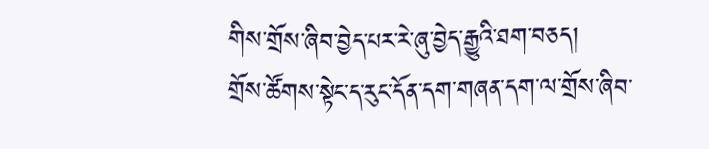གིས་གྲོས་ཞིབ་བྱེད་པར་རེ་ཞུ་བྱེད་རྒྱུའི་ཐག་བཅད།
གྲོས་ཚོགས་སྟེང་ད་རུང་དོན་དག་གཞན་དག་ལ་གྲོས་ཞིབ་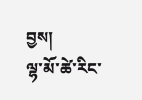བྱས།
ལྷ་མོ་ཚེ་རིང་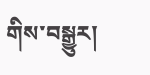གིས་བསྒྱུར།